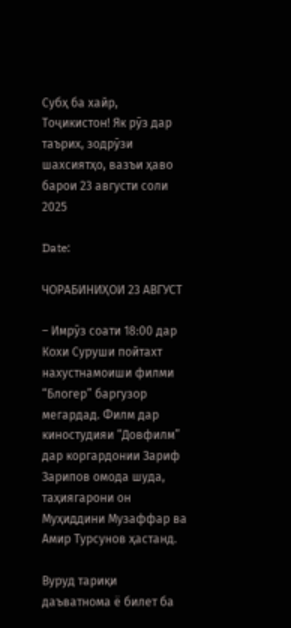Субҳ ба хайр, Тоҷикистон! Як рӯз дар таърих, зодрӯзи шахсиятҳо, вазъи ҳаво барои 23 августи соли 2025

Date:

ЧОРАБИНИҲОИ 23 АВГУСТ

– Имрӯз соати 18:00 дар Кохи Суруши пойтахт нахустнамоиши филми “Блогер” баргузор мегардад. Филм дар киностудияи “Довфилм” дар коргардонии Зариф Зарипов омода шуда, таҳиягарони он Муҳиддини Музаффар ва Амир Турсунов ҳастанд.

Вуруд тариқи даъватнома ё билет ба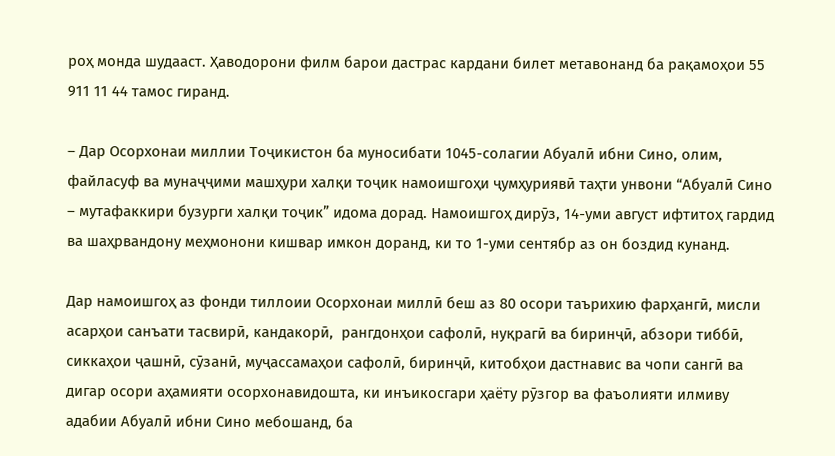роҳ монда шудааст. Ҳаводорони филм барои дастрас кардани билет метавонанд ба рақамоҳои 55 911 11 44 тамос гиранд.

– Дар Осорхонаи миллии Тоҷикистон ба муносибати 1045-солагии Абуалӣ ибни Сино, олим, файласуф ва мунаҷҷими машҳури халқи тоҷик намоишгоҳи ҷумҳуриявӣ таҳти унвони “Абуалӣ Сино – мутафаккири бузурги халқи тоҷик” идома дорад. Намоишгоҳ дирӯз, 14-уми август ифтитоҳ гардид ва шаҳрвандону меҳмонони кишвар имкон доранд, ки то 1-уми сентябр аз он боздид кунанд.

Дар намоишгоҳ аз фонди тиллоии Осорхонаи миллӣ беш аз 80 осори таърихию фарҳангӣ, мисли асарҳои санъати тасвирӣ, кандакорӣ,  рангдонҳои сафолӣ, нуқрагӣ ва биринҷӣ, абзори тиббӣ, сиккаҳои ҷашнӣ, сӯзанӣ, муҷассамаҳои сафолӣ, биринҷӣ, китобҳои дастнавис ва чопи сангӣ ва дигар осори аҳамияти осорхонавидошта, ки инъикосгари ҳаёту рӯзгор ва фаъолияти илмиву адабии Абуалӣ ибни Сино мебошанд, ба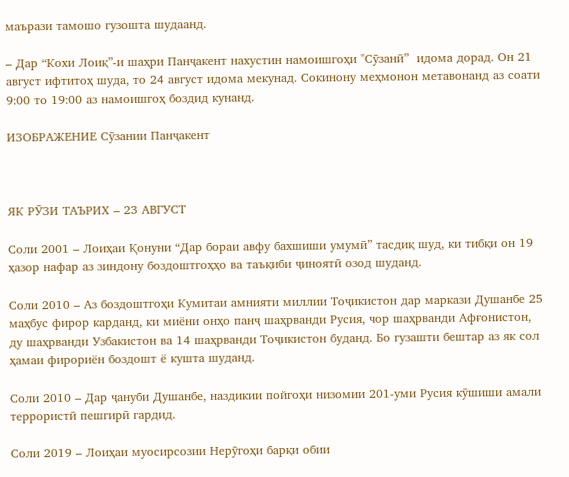маърази тамошо гузошта шудаанд.

– Дар “Кохи Лоиқ”-и шаҳри Панҷакент нахустин намоишгоҳи "Сӯзанӣ”  идома дорад. Он 21 август ифтитоҳ шуда, то 24 август идома мекунад. Сокинону меҳмонон метавонанд аз соати 9:00 то 19:00 аз намоишгоҳ боздид кунанд.

ИЗОБРАЖЕНИЕ Сӯзании Панҷакент



ЯК РӮЗИ ТАЪРИХ – 23 АВГУСТ

Соли 2001 – Лоиҳаи Қонуни “Дар бораи авфу бахшиши умумӣ” тасдиқ шуд, ки тибқи он 19 ҳазор нафар аз зиндону боздоштгоҳҳо ва таъқиби ҷиноятӣ озод шуданд.

Соли 2010 – Аз боздоштгоҳи Кумитаи амнияти миллии Тоҷикистон дар маркази Душанбе 25 маҳбус фирор карданд, ки миёни онҳо панҷ шаҳрванди Русия, чор шаҳрванди Афғонистон, ду шаҳрванди Узбакистон ва 14 шаҳрванди Тоҷикистон буданд. Бо гузашти бештар аз як сол ҳамаи фирориён боздошт ё кушта шуданд.

Соли 2010 – Дар ҷануби Душанбе, наздикии пойгоҳи низомии 201-уми Русия кӯшиши амали террористӣ пешгирӣ гардид.

Соли 2019 – Лоиҳаи муосирсозии Нерӯгоҳи барқи обии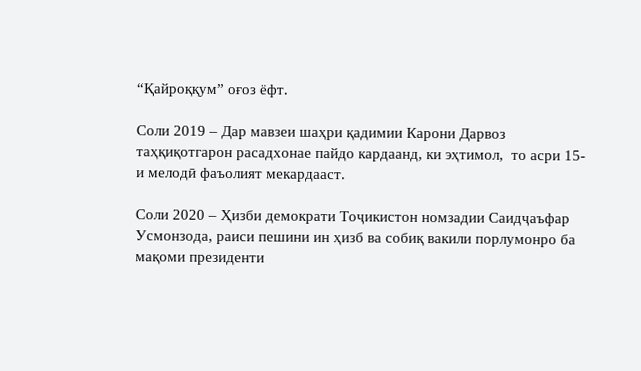“Қайроққум” оғоз ёфт.

Соли 2019 – Дар мавзеи шаҳри қадимии Карони Дарвоз таҳқиқотгарон расадхонае пайдо кардаанд, ки эҳтимол,  то асри 15-и мелодӣ фаъолият мекардааст.

Соли 2020 – Ҳизби демократи Тоҷикистон номзадии Саидҷаъфар Усмонзода, раиси пешини ин ҳизб ва собиқ вакили порлумонро ба мақоми президенти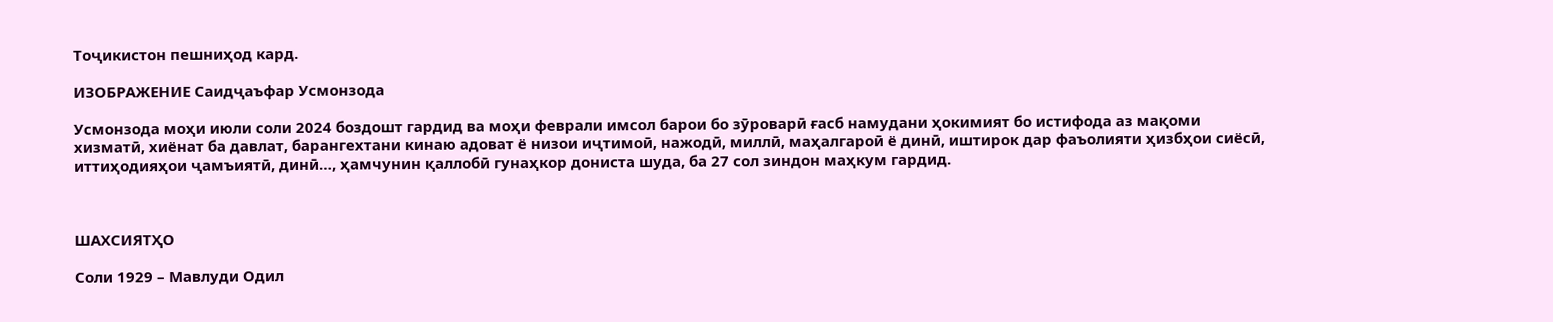Тоҷикистон пешниҳод кард.

ИЗОБРАЖЕНИЕ Саидҷаъфар Усмонзода

Усмонзода моҳи июли соли 2024 боздошт гардид ва моҳи феврали имсол барои бо зӯроварӣ ғасб намудани ҳокимият бо истифода аз мақоми хизматӣ, хиёнат ба давлат, барангехтани кинаю адоват ё низои иҷтимоӣ, нажодӣ, миллӣ, маҳалгароӣ ё динӣ, иштирок дар фаъолияти ҳизбҳои сиёсӣ, иттиҳодияҳои ҷамъиятӣ, динӣ…, ҳамчунин қаллобӣ гунаҳкор дониста шуда, ба 27 сол зиндон маҳкум гардид.



ШАХСИЯТҲО

Соли 1929 – Мавлуди Одил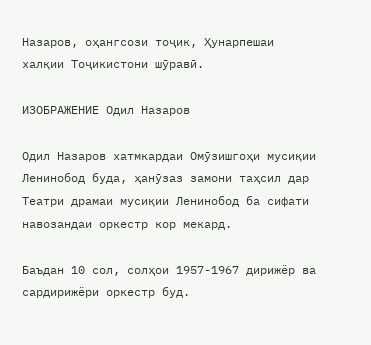Назаров, оҳангсози тоҷик, Ҳунарпешаи халқии Тоҷикистони шӯравӣ.

ИЗОБРАЖЕНИЕ Одил Назаров

Одил Назаров хатмкардаи Омӯзишгоҳи мусиқии Ленинобод буда, ҳанӯзаз замони таҳсил дар Театри драмаи мусиқии Ленинобод ба сифати навозандаи оркестр кор мекард.

Баъдан 10 сол, солҳои 1957-1967 дирижёр ва сардирижёри оркестр буд.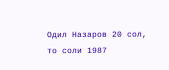Одил Назаров 20 сол, то соли 1987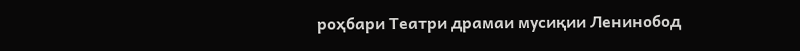роҳбари Театри драмаи мусиқии Ленинобод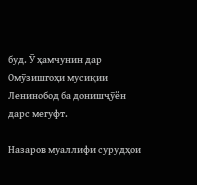буд. Ӯ ҳамчунин дар Омӯзишгоҳи мусиқии Ленинобод ба донишҷӯён дарс мегуфт.

Назаров муаллифи сурудҳои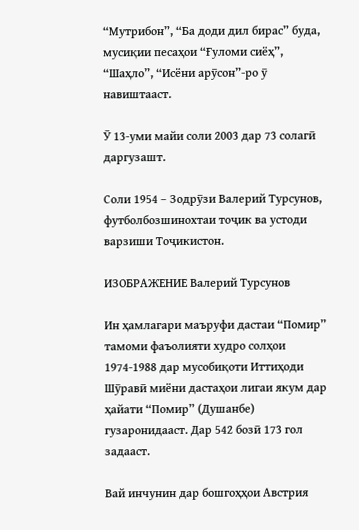“Мутрибон”, “Ба доди дил бирас” буда, мусиқии песаҳои “Ғуломи сиёҳ”, “Шаҳло”, “Исёни арӯсон”-ро ӯ навиштааст.

Ӯ 13-уми майи соли 2003 дар 73 солагӣ даргузашт.

Соли 1954 – Зодрӯзи Валерий Турсунов, футболбозшинохтаи тоҷик ва устоди варзиши Тоҷикистон.

ИЗОБРАЖЕНИЕ Валерий Турсунов

Ин ҳамлагари маъруфи дастаи “Помир” тамоми фаъолияти худро солҳои 1974-1988 дар мусобиқоти Иттиҳоди Шӯравӣ миёни дастаҳои лигаи якум дар ҳайати “Помир” (Душанбе) гузаронидааст. Дар 542 бозӣ 173 гол задааст.

Вай инчунин дар бошгоҳҳои Австрия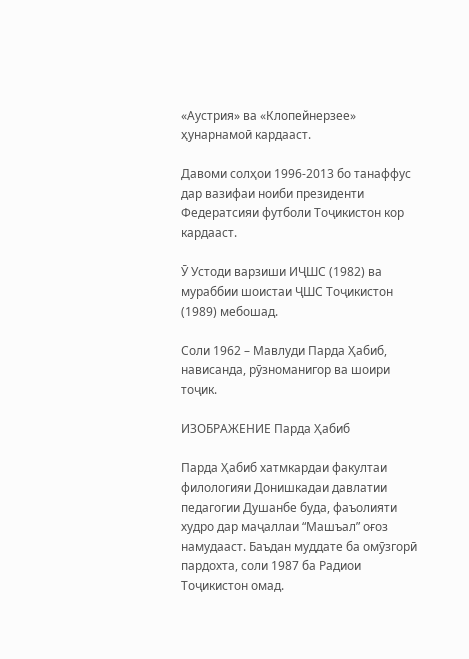«Аустрия» ва «Клопейнерзее» ҳунарнамоӣ кардааст.

Давоми солҳои 1996-2013 бо танаффус дар вазифаи ноиби президенти Федератсияи футболи Тоҷикистон кор кардааст.

Ӯ Устоди варзиши ИҶШС (1982) ва мураббии шоистаи ҶШС Тоҷикистон (1989) мебошад.

Соли 1962 – Мавлуди Парда Ҳабиб, нависанда, рӯзноманигор ва шоири тоҷик.

ИЗОБРАЖЕНИЕ Парда Ҳабиб

Парда Ҳабиб хатмкардаи факултаи филологияи Донишкадаи давлатии педагогии Душанбе буда, фаъолияти худро дар маҷаллаи “Машъал” оғоз намудааст. Баъдан муддате ба омӯзгорӣ пардохта, соли 1987 ба Радиои Тоҷикистон омад.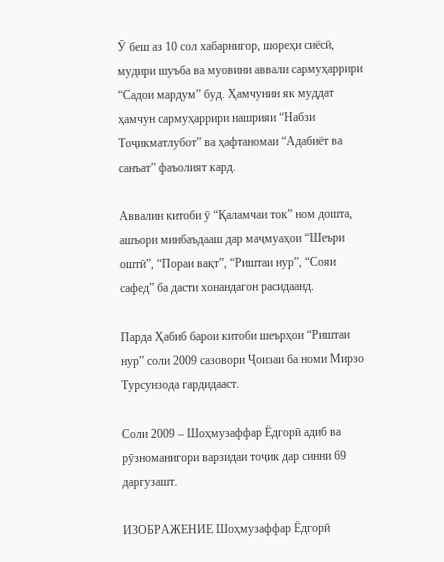Ӯ беш аз 10 сол хабарнигор, шореҳи сиёсӣ, мудири шуъба ва муовини аввали сармуҳаррири “Садои мардум” буд. Ҳамчунин як муддат ҳамчун сармуҳаррири нашрияи “Набзи Тоҷикматлубот” ва ҳафтаномаи “Адабиёт ва санъат” фаъолият кард.

Аввалин китоби ӯ “Қаламчаи ток” ном дошта, ашъори минбаъдааш дар маҷмуаҳои “Шеъри оштӣ”, “Пораи вақт”, “Риштаи нур”, “Сояи сафед” ба дасти хонандагон расидаанд.

Парда Ҳабиб барои китоби шеърҳои “Риштаи нур” соли 2009 сазовори Ҷоизаи ба номи Мирзо Турсунзода гардидааст.

Соли 2009 – Шоҳмузаффар Ёдгорӣ адиб ва рӯзноманигори варзидаи тоҷик дар синни 69 даргузашт.

ИЗОБРАЖЕНИЕ Шоҳмузаффар Ёдгорӣ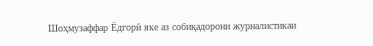Шоҳмузаффар Ёдгорӣ яке аз собиқадорони журналистикаи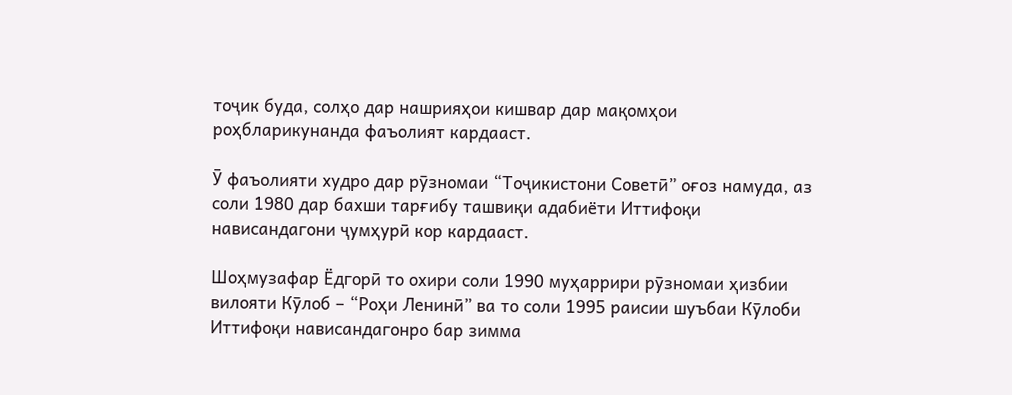тоҷик буда, солҳо дар нашрияҳои кишвар дар мақомҳои роҳбларикунанда фаъолият кардааст.

Ӯ фаъолияти худро дар рӯзномаи “Тоҷикистони Советӣ” оғоз намуда, аз соли 1980 дар бахши тарғибу ташвиқи адабиёти Иттифоқи нависандагони ҷумҳурӣ кор кардааст.

Шоҳмузафар Ёдгорӣ то охири соли 1990 муҳаррири рӯзномаи ҳизбии вилояти Кӯлоб – “Роҳи Ленинӣ” ва то соли 1995 раисии шуъбаи Кӯлоби Иттифоқи нависандагонро бар зимма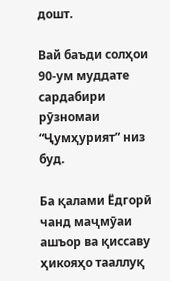дошт.

Вай баъди солҳои 90-ум муддате сардабири рӯзномаи “Ҷумҳурият” низ буд.

Ба қалами Ёдгорӣ чанд маҷмӯаи ашъор ва қиссаву ҳикояҳо тааллуқ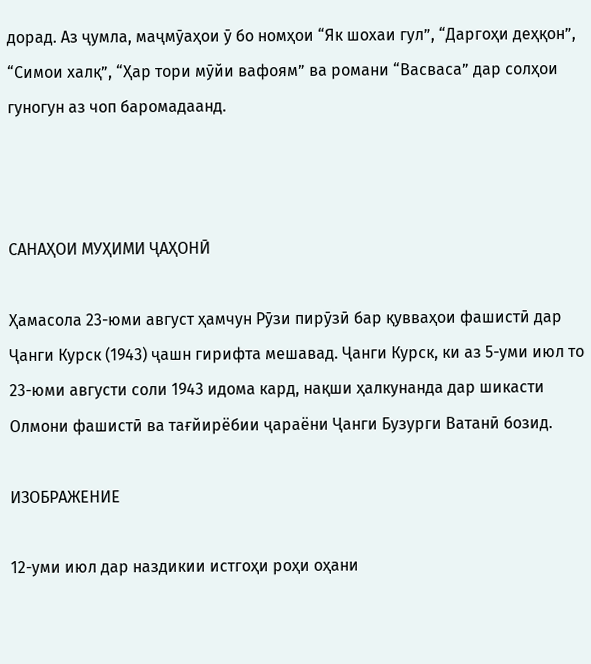дорад. Аз ҷумла, маҷмӯаҳои ӯ бо номҳои “Як шохаи гул”, “Даргоҳи деҳқон”, “Симои халқ”, “Ҳар тори мӯйи вафоям” ва романи “Васваса” дар солҳои гуногун аз чоп баромадаанд.



САНАҲОИ МУҲИМИ ҶАҲОНӢ

Ҳамасола 23-юми август ҳамчун Рӯзи пирӯзӣ бар қувваҳои фашистӣ дар Ҷанги Курск (1943) ҷашн гирифта мешавад. Ҷанги Курск, ки аз 5-уми июл то 23-юми августи соли 1943 идома кард, нақши ҳалкунанда дар шикасти Олмони фашистӣ ва тағйирёбии ҷараёни Ҷанги Бузурги Ватанӣ бозид.

ИЗОБРАЖЕНИЕ

12-уми июл дар наздикии истгоҳи роҳи оҳани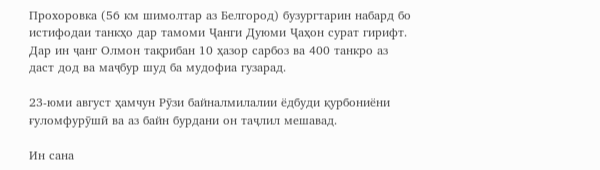Прохоровка (56 км шимолтар аз Белгород) бузургтарин набард бо истифодаи танкҳо дар тамоми Ҷанги Дуюми Ҷаҳон сурат гирифт. Дар ин ҷанг Олмон тақрибан 10 ҳазор сарбоз ва 400 танкро аз даст дод ва маҷбур шуд ба мудофиа гузарад.

23-юми август ҳамчун Рӯзи байналмилалии ёдбуди қурбониёни ғуломфурӯшӣ ва аз байн бурдани он таҷлил мешавад.

Ин сана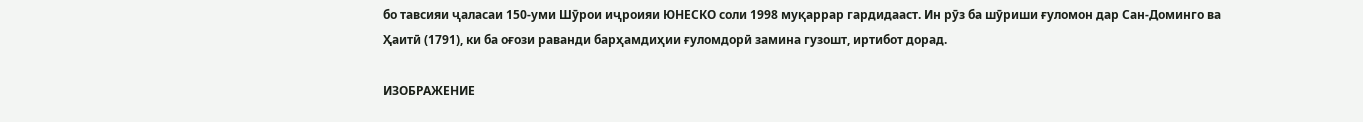бо тавсияи ҷаласаи 150-уми Шӯрои иҷроияи ЮНЕСКО соли 1998 муқаррар гардидааст. Ин рӯз ба шӯриши ғуломон дар Сан-Доминго ва Ҳаитӣ (1791), ки ба оғози раванди барҳамдиҳии ғуломдорӣ замина гузошт, иртибот дорад.

ИЗОБРАЖЕНИЕ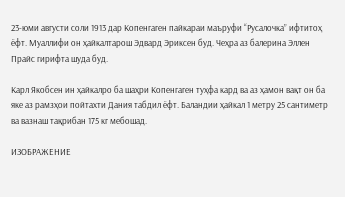23-юми августи соли 1913 дар Копенгаген пайкараи маъруфи “Русалочка” ифтитоҳ ёфт. Муаллифи он ҳайкалтарош Эдвард Эриксен буд. Чеҳра аз балерина Эллен Прайс гирифта шуда буд.

Карл Якобсен ин ҳайкалро ба шаҳри Копенгаген туҳфа кард ва аз ҳамон вақт он ба яке аз рамзҳои пойтахти Дания табдил ёфт. Баландии ҳайкал 1 метру 25 сантиметр ва вазнаш тақрибан 175 кг мебошад.

ИЗОБРАЖЕНИЕ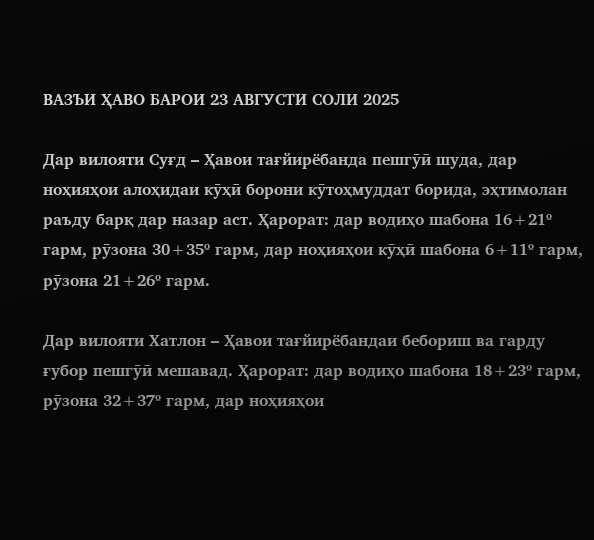ВАЗЪИ ҲАВО БАРОИ 23 АВГУСТИ СОЛИ 2025

Дар вилояти Суғд – Ҳавои тағйирёбанда пешгӯӣ шуда, дар ноҳияҳои алоҳидаи кӯҳӣ борони кӯтоҳмуддат борида, эҳтимолан раъду барқ дар назар аст. Ҳарорат: дар водиҳо шабона 16+21º гарм, рӯзона 30+35º гарм, дар ноҳияҳои кӯҳӣ шабона 6+11º гарм, рӯзона 21+26º гарм.

Дар вилояти Хатлон – Ҳавои тағйирёбандаи бебориш ва гарду ғубор пешгӯӣ мешавад. Ҳарорат: дар водиҳо шабона 18+23º гарм, рӯзона 32+37º гарм, дар ноҳияҳои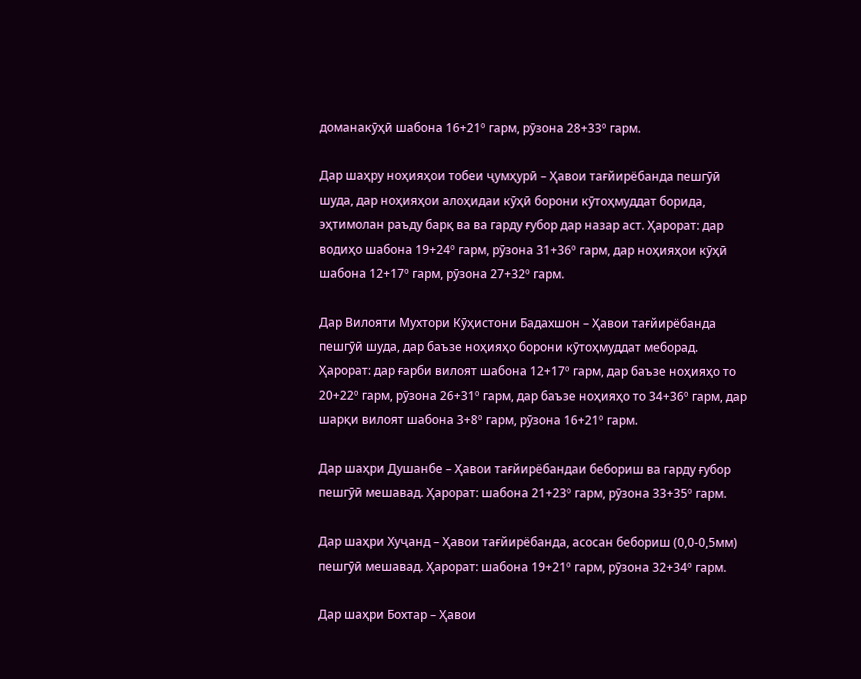доманакӯҳӣ шабона 16+21º гарм, рӯзона 28+33º гарм.

Дар шаҳру ноҳияҳои тобеи ҷумҳурӣ – Ҳавои тағйирёбанда пешгӯӣ шуда, дар ноҳияҳои алоҳидаи кӯҳӣ борони кӯтоҳмуддат борида, эҳтимолан раъду барқ ва ва гарду ғубор дар назар аст. Ҳарорат: дар водиҳо шабона 19+24º гарм, рӯзона 31+36º гарм, дар ноҳияҳои кӯҳӣ шабона 12+17º гарм, рӯзона 27+32º гарм.

Дар Вилояти Мухтори Кӯҳистони Бадахшон – Ҳавои тағйирёбанда пешгӯӣ шуда, дар баъзе ноҳияҳо борони кӯтоҳмуддат меборад. Ҳарорат: дар ғарби вилоят шабона 12+17º гарм, дар баъзе ноҳияҳо то 20+22º гарм, рӯзона 26+31º гарм, дар баъзе ноҳияҳо то 34+36º гарм, дар шарқи вилоят шабона 3+8º гарм, рӯзона 16+21º гарм.

Дар шаҳри Душанбе – Ҳавои тағйирёбандаи бебориш ва гарду ғубор пешгӯӣ мешавад. Ҳарорат: шабона 21+23º гарм, рӯзона 33+35º гарм.

Дар шаҳри Хуҷанд – Ҳавои тағйирёбанда, асосан бебориш (0,0-0,5мм) пешгӯӣ мешавад. Ҳарорат: шабона 19+21º гарм, рӯзона 32+34º гарм.

Дар шаҳри Бохтар – Ҳавои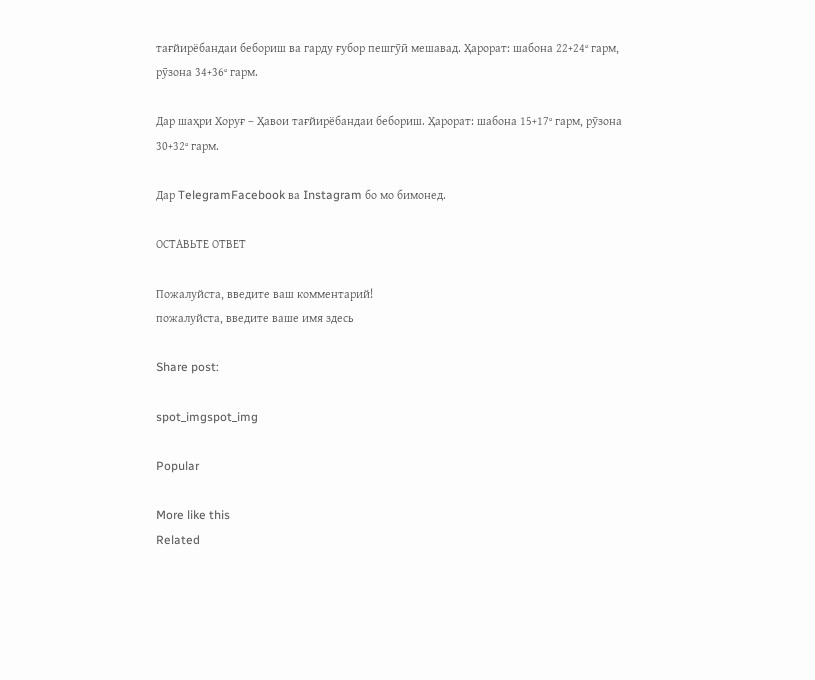тағйирёбандаи бебориш ва гарду ғубор пешгӯӣ мешавад. Ҳарорат: шабона 22+24º гарм, рӯзона 34+36º гарм.

Дар шаҳри Хоруғ – Ҳавои тағйирёбандаи бебориш. Ҳарорат: шабона 15+17º гарм, рӯзона 30+32º гарм.

Дар TelegramFacebook ва Instagram бо мо бимонед.

ОСТАВЬТЕ ОТВЕТ

Пожалуйста, введите ваш комментарий!
пожалуйста, введите ваше имя здесь

Share post:

spot_imgspot_img

Popular

More like this
Related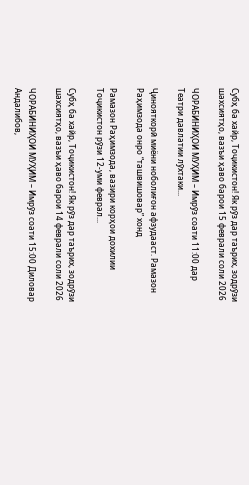Субҳ ба хайр, Тоҷикистон! Як рӯз дар таърих, зодрӯзи шахсиятҳо, вазъи ҳаво барои 15 феврали соли 2026

ЧОРАБИНИҲОИ МУҲИМ – Имрӯз соати 11:00 дар Театри давлатии лӯхтаки...

Ҷинояткорӣ миёни ноболиғон афзудааст. Рамазон Раҳимзода онро “ташвишовар” хонд

Рамазон Раҳимзода, вазири корҳои дохилии Тоҷикистон рӯзи 12-уми феврал...

Субҳ ба хайр, Тоҷикистон! Як рӯз дар таърих, зодрӯзи шахсиятҳо, вазъи ҳаво барои 14 феврали соли 2026

ЧОРАБИНИҲОИ МУҲИМ – Имрӯз соати 15:00 Диловар Андалибов,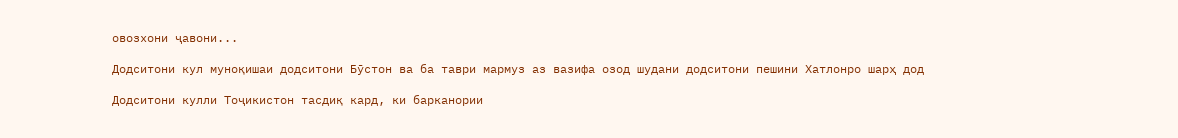овозхони ҷавони...

Додситони кул муноқишаи додситони Бӯстон ва ба таври мармуз аз вазифа озод шудани додситони пешини Хатлонро шарҳ дод

Додситони кулли Тоҷикистон тасдиқ кард, ки барканории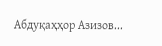Абдуқаҳҳор Азизов...